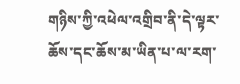གཉིས་ཀྱི་འཕེལ་འགྲིབ་ནི་དེ་ལྟར་ཆོས་དང་ཆོས་མ་ཡིན་པ་ལ་རག་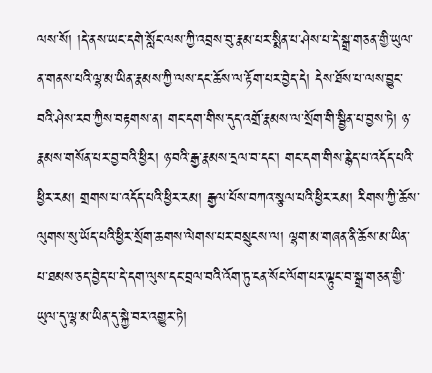ལས་སོ། །དེ་ནས་ཡང་དགེ་སློང་ལས་ཀྱི་འབྲས་བུ་རྣམ་པར་སྨིན་པ་ཤེས་པ་དེ་སྒྲ་གཅན་གྱི་ཡུལ་ན་གནས་པའི་ལྷ་མ་ཡིན་རྣམས་ཀྱི་ལས་དང་ཆོས་ལ་རྟོག་པར་བྱེད་དེ། དེས་ཐོས་པ་ལས་བྱུང་བའི་ཤེས་རབ་ཀྱིས་བརྟགས་ན། གང་དག་གིས་དུད་འགྲོ་རྣམས་ལ་སྲོག་གི་སྦྱིན་པ་བྱས་ཏེ། ཉ་རྣམས་གསོན་པར་བྱ་བའི་ཕྱིར། ཉ་བའི་རྒྱ་རྣམས་དྲལ་བ་དང་། གང་དག་གིས་རྙེད་པ་འདོད་པའི་ཕྱིར་རམ། གྲགས་པ་འདོད་པའི་ཕྱིར་རམ། རྒྱལ་པོས་བཀའ་སྩལ་པའི་ཕྱིར་རམ། རིགས་ཀྱི་ཆོས་ལུགས་སུ་ཡོད་པའི་ཕྱིར་སྲོག་ཆགས་ལེགས་པར་བསྲུངས་ལ། ལྷག་མ་གཞན་ནི་ཆོས་མ་ཡིན་པ་ཐམས་ཅད་བྱེད་པ་དེ་དག་ལུས་དང་བྲལ་བའི་འོག་ཏུ་ངན་སོང་ལོག་པར་ལྟུང་བ་སྒྲ་གཅན་གྱི་ཡུལ་དུ་ལྷ་མ་ཡིན་དུ་སྐྱེ་བར་འགྱུར་ཏེ།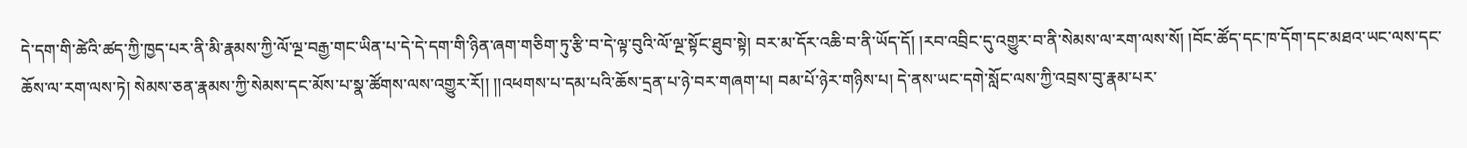དེ་དག་གི་ཚེའི་ཚད་ཀྱི་ཁྱད་པར་ནི་མི་རྣམས་ཀྱི་ལོ་ལྔ་བརྒྱ་གང་ཡིན་པ་དེ་དེ་དག་གི་ཉིན་ཞག་གཅིག་ཏུ་རྩི་བ་དེ་ལྟ་བུའི་ལོ་ལྔ་སྟོང་ཐུབ་སྟེ། བར་མ་དོར་འཆི་བ་ནི་ཡོད་དོ། །རབ་འབྲིང་དུ་འགྱུར་བ་ནི་སེམས་ལ་རག་ལས་སོ། །བོང་ཚོད་དང་ཁ་དོག་དང་མཐའ་ཡང་ལས་དང་ཆོས་ལ་རག་ལས་ཏེ། སེམས་ཅན་རྣམས་ཀྱི་སེམས་དང་མོས་པ་སྣ་ཚོགས་ལས་འགྱུར་རོ།། །།འཕགས་པ་དམ་པའི་ཆོས་དྲན་པ་ཉེ་བར་གཞག་པ། བམ་པོ་ཉེར་གཉིས་པ། དེ་ནས་ཡང་དགེ་སློང་ལས་ཀྱི་འབྲས་བུ་རྣམ་པར་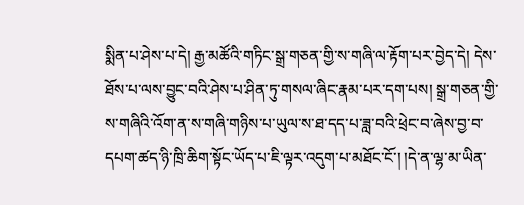སྨིན་པ་ཤེས་པ་དེ། རྒྱ་མཚོའི་གཏིང་སྒྲ་གཅན་གྱི་ས་གཞི་ལ་རྟོག་པར་བྱེད་དེ། དེས་ཐོས་པ་ལས་བྱུང་བའི་ཤེས་པ་ཤིན་ཏུ་གསལ་ཞིང་རྣམ་པར་དག་པས། སྒྲ་གཅན་གྱི་ས་གཞིའི་འོག་ན་ས་གཞི་གཉིས་པ་ཡུལ་ས་ཐ་དད་པ་ཟླ་བའི་ཕྲེང་བ་ཞེས་བྱ་བ་དཔག་ཚད་ཉི་ཁྲི་ཆིག་སྟོང་ཡོད་པ་ཇི་ལྟར་འདུག་པ་མཐོང་ངོ་། །དེ་ན་ལྷ་མ་ཡིན་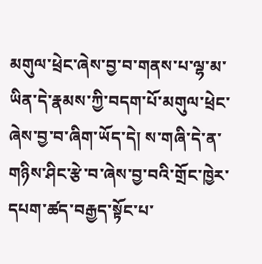མགུལ་ཕྲེང་ཞེས་བྱ་བ་གནས་པ་ལྷ་མ་ཡིན་དེ་རྣམས་ཀྱི་བདག་པོ་མགུལ་ཕྲེང་ཞེས་བྱ་བ་ཞིག་ཡོད་དེ། ས་གཞི་དེ་ན་གཉིས་ཤིང་རྩེ་བ་ཞེས་བྱ་བའི་གྲོང་ཁྱེར་དཔག་ཚད་བརྒྱད་སྟོང་པ་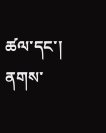ཚལ་དང་། ནགས་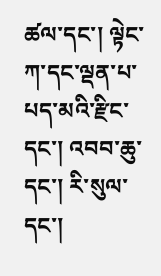ཚལ་དང་། ལྟེང་ཀ་དང་ལྡན་པ་པད་མའི་རྫིང་དང་། འབབ་ཆུ་དང་། རི་སུལ་དང་།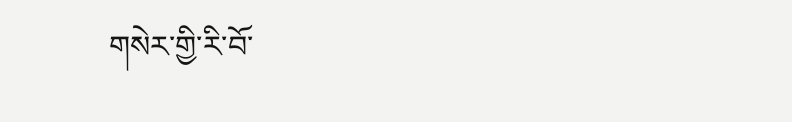གསེར་གྱི་རི་བོ་